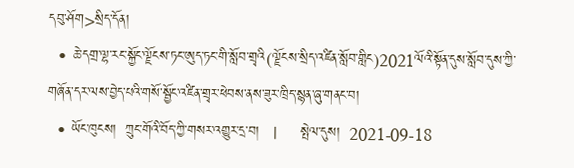དབུ་ཤོག>སྲིད་དོན།
  • ཆེ་དགྲ་ལྷ་རང་སྐྱོང་ལྗོངས་ཏང་ཨུད་ཏང་གི་སློབ་གྲྭའི(ལྗོངས་སྲིད་འཛིན་སློབ་གླིང)2021ལོའི་སྟོན་དུས་སློབ་དུས་ཀྱི་གཞོན་དར་ལས་བྱེད་པའི་གསོ་སྦྱོང་འཛིན་གྲྭར་ཕེབས་ནས་ཟུར་ཁྲིད་སྙན་ཞུ་གནང་བ།
  • ཡོང་ཁུངས།  ཀྲུང་གོའི་བོད་ཀྱི་གསར་འགྱུར་དྲ་བ།   |     སྤེལ་དུས།  2021-09-18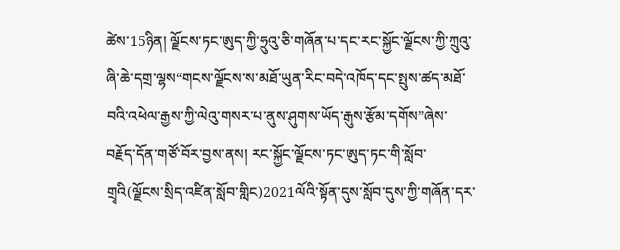ཚེས་15ཉིན། ལྗོངས་ཏང་ཨུད་ཀྱི་ཧྲུའུ་ཅི་གཞོན་པ་དང་རང་སྐྱོང་ལྗོངས་ཀྱི་ཀྲུའུ་ཞི་ཆེ་དགྲ་ལྷས“གངས་ལྗོངས་ས་མཐོ་ཡུན་རིང་བདེ་འཁོད་དང་སྤུས་ཚད་མཐོ་བའི་འཕེལ་རྒྱས་ཀྱི་ལེའུ་གསར་པ་ནུས་ཤུགས་ཡོད་རྒུས་རྩོམ་དགོས”ཞེས་བརྗོད་དོན་གཙོ་བོར་བྱས་ནས། རང་སྐྱོང་ལྗོངས་ཏང་ཨུད་ཏང་གི་སློབ་གྲྭའི(ལྗོངས་སྲིད་འཛིན་སློབ་གླིང)2021ལོའི་སྟོན་དུས་སློབ་དུས་ཀྱི་གཞོན་དར་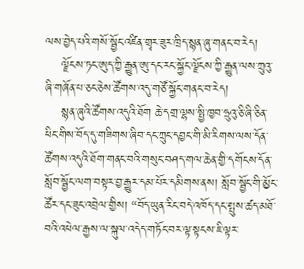ལས་བྱེད་པའི་གསོ་སྦྱོང་འཛིན་གྲྭར་ཟུར་ཁྲིད་སྙན་ཞུ་གནང་བ་རེད།
    ལྗོངས་ཏང་ཨུད་ཀྱི་རྒྱུན་ཨུ་དང་རང་སྐྱོང་ལྗོངས་ཀྱི་རྒྱུན་ལས་ཀྲུའུ་ཞི་གཞོན་པ་ཅང་ཅེས་ཚོགས་འདུ་གཙོ་སྐྱོང་གནང་བ་རེད།
    སྙན་ཞུའི་ཚོགས་འདུའི་ཐོག ཆེ་དགྲ་ལྷས་སྤྱི་ཁྱབ་ཧྲུའུ་ཅི་ཞི་ཅིན་ཕིང་གིས་བོད་དུ་གཟིགས་ཞིབ་དང་ཀྲུང་དབྱང་གི་མི་རིགས་ལས་དོན་ཚོགས་འདུའི་ཐོག་གནང་བའི་གསུང་བཤད་གལ་ཆེན་གྱི་དགོངས་དོན་སློབ་སྦྱོང་ལག་བསྟར་བྱ་རྒྱུར་དམ་པོར་དམིགས་ནས། སློབ་སྦྱོང་གི་མྱོང་ཚོར་དང་ཟུང་འབྲེལ་གྱིས། “བོད་ཡུན་རིང་བདེ་འཁོད་དང་སྤུས་ཚད་མཐོ་བའི་འཕེལ་རྒྱས་ལ་སྐུལ་འདེད་གཏོང་བར་ལྟ་སྟངས་ཇི་ལྟར་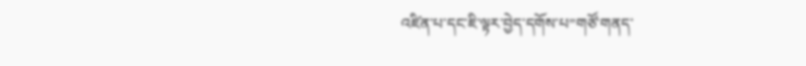འཛིན་པ་དང་ཇི་ལྟར་བྱེད་དགོས་པ”གཙོ་གནད་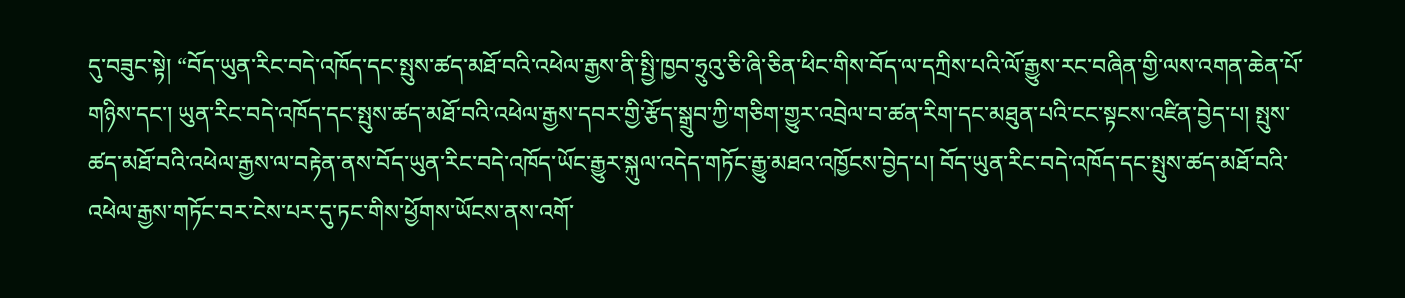དུ་བཟུང་སྟེ། “བོད་ཡུན་རིང་བདེ་འཁོད་དང་སྤུས་ཚད་མཐོ་བའི་འཕེལ་རྒྱས་ནི་སྤྱི་ཁྱབ་ཧྲུའུ་ཅི་ཞི་ཅིན་ཕིང་གིས་བོད་ལ་དཀྲིས་པའི་ལོ་རྒྱུས་རང་བཞིན་གྱི་ལས་འགན་ཆེན་པོ་གཉིས་དང་། ཡུན་རིང་བདེ་འཁོད་དང་སྤུས་ཚད་མཐོ་བའི་འཕེལ་རྒྱས་དབར་གྱི་རྩོད་སྒྲུབ་ཀྱི་གཅིག་གྱུར་འབྲེལ་བ་ཚན་རིག་དང་མཐུན་པའི་ངང་སྟངས་འཛིན་བྱེད་པ། སྤུས་ཚད་མཐོ་བའི་འཕེལ་རྒྱས་ལ་བརྟེན་ནས་བོད་ཡུན་རིང་བདེ་འཁོད་ཡོང་རྒྱུར་སྐུལ་འདེད་གཏོང་རྒྱུ་མཐའ་འཁྱོངས་བྱེད་པ། བོད་ཡུན་རིང་བདེ་འཁོད་དང་སྤུས་ཚད་མཐོ་བའི་འཕེལ་རྒྱས་གཏོང་བར་ངེས་པར་དུ་ཏང་གིས་ཕྱོགས་ཡོངས་ནས་འགོ་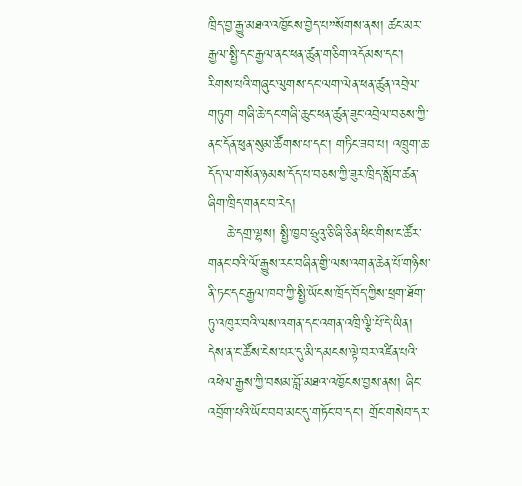ཁྲིད་བྱ་རྒྱུ་མཐའ་འཁྱོངས་བྱེད་པ”སོགས་ནས། ཚང་མར་རྒྱལ་སྤྱི་དང་རྒྱལ་ནང་ཕན་ཚུན་གཅིག་འདོམས་དང་། རིགས་པའི་གཞུང་ལུགས་དང་ལག་ལེན་ཕན་ཚུན་འབྲེལ་གཏུག གཞི་ཆེ་དང་གཞི་ཆུང་ཕན་ཚུན་ཟུང་འབྲེལ་བཅས་ཀྱི་ནང་དོན་ཕུན་སུམ་ཚོགས་པ་དང་། གཏིང་ཟབ་པ། འཁྲུག་ཆ་དོད་ལ་གསོན་ཉམས་དོད་པ་བཅས་ཀྱི་ཟུར་ཁྲིད་སློབ་ཚན་ཞིག་ཁྲིད་གནང་བ་རེད།
    ཆེ་དགྲ་ལྷས། སྤྱི་ཁྱབ་ཧྲུའུ་ཅི་ཞི་ཅིན་ཕིང་གིས་ང་ཚོར་གནང་བའི་ལོ་རྒྱུས་རང་བཞིན་གྱི་ལས་འགན་ཆེན་པོ་གཉིས་ནི་ཏང་དང་རྒྱལ་ཁབ་ཀྱི་སྤྱི་ཡོངས་ཁྲོད་བོད་ཀྱིས་ཕྲག་ཐོག་ཏུ་འཁུར་བའི་ལས་འགན་དང་འགན་འཁྲི་ལྕི་པོ་དེ་ཡིན། དེས་ན་ང་ཚོས་ངེས་པར་དུ་མི་དམངས་ལྟེ་བར་འཛིན་པའི་འཕེལ་རྒྱས་ཀྱི་བསམ་བློ་མཐའ་འཁྱོངས་བྱས་ནས། ཞིང་འབྲོག་པའི་ཡོང་བབ་མང་དུ་གཏོང་བ་དང་། གྲོང་གསེབ་དར་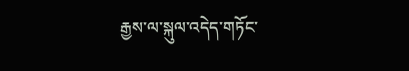རྒྱས་ལ་སྐུལ་འདེད་གཏོང་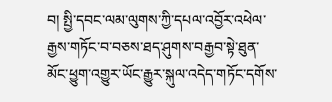བ། སྤྱི་དབང་ལམ་ལུགས་ཀྱི་དཔལ་འབྱོར་འཕེལ་རྒྱས་གཏོང་བ་བཅས་ཐད་ཤུགས་བརྒྱབ་སྟེ་ཐུན་མོང་ཕྱུག་འགྱུར་ཡོང་རྒྱུར་སྐུལ་འདེད་གཏོང་དགོས་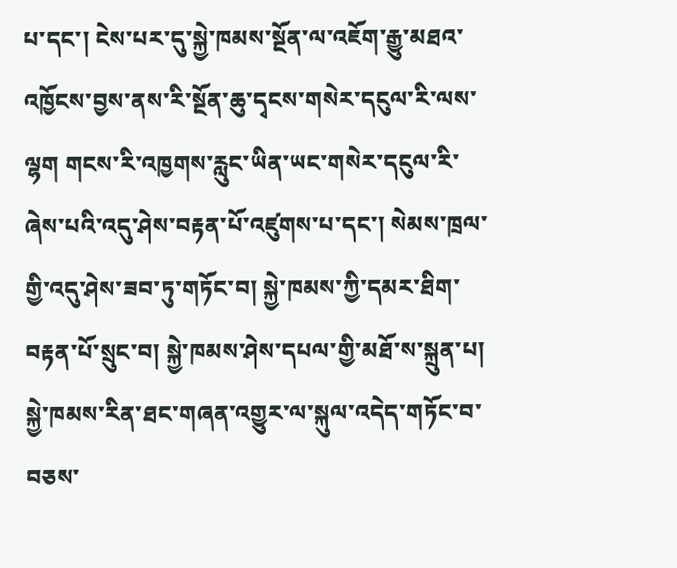པ་དང་། ངེས་པར་དུ་སྐྱེ་ཁམས་སྔོན་ལ་འཇོག་རྒྱུ་མཐའ་འཁྱོངས་བྱས་ནས་རི་སྔོན་ཆུ་དྭངས་གསེར་དངུལ་རི་ལས་ལྷག གངས་རི་འཁྱགས་རླུང་ཡིན་ཡང་གསེར་དངུལ་རི་ཞེས་པའི་འདུ་ཤེས་བརྟན་པོ་འཛུགས་པ་དང་། སེམས་ཁྲལ་གྱི་འདུ་ཤེས་ཟབ་ཏུ་གཏོང་བ། སྐྱེ་ཁམས་ཀྱི་དམར་ཐིག་བརྟན་པོ་སྲུང་བ། སྐྱེ་ཁམས་ཤེས་དཔལ་གྱི་མཐོ་ས་སྐྲུན་པ། སྐྱེ་ཁམས་རིན་ཐང་གཞན་འགྱུར་ལ་སྐུལ་འདེད་གཏོང་བ་བཅས་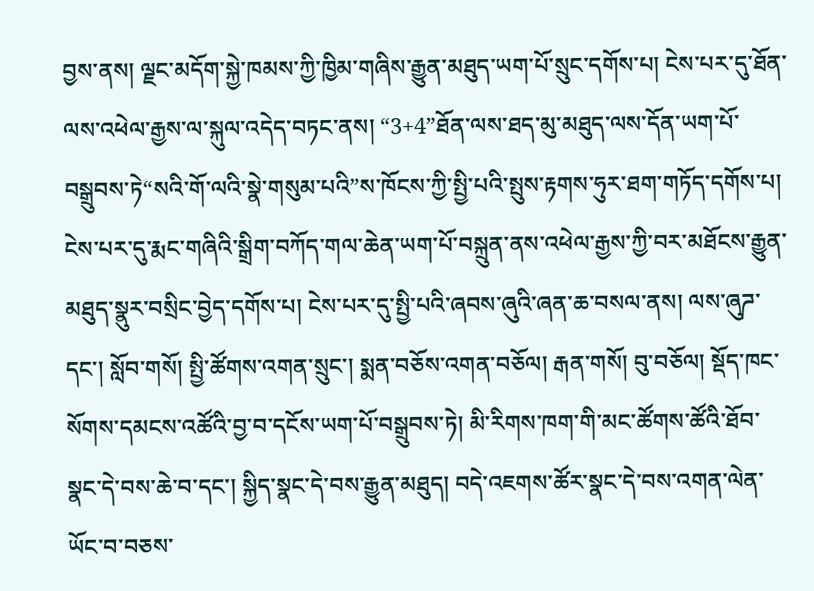བྱས་ནས། ལྗང་མདོག་སྐྱེ་ཁམས་ཀྱི་ཁྱིམ་གཞིས་རྒྱུན་མཐུད་ཡག་པོ་སྲུང་དགོས་པ། ངེས་པར་དུ་ཐོན་ལས་འཕེལ་རྒྱས་ལ་སྐུལ་འདེད་བཏང་ནས། “3+4”ཐོན་ལས་ཐད་མུ་མཐུད་ལས་དོན་ཡག་པོ་བསྒྲུབས་ཏེ“སའི་གོ་ལའི་སྣེ་གསུམ་པའི”ས་ཁོངས་ཀྱི་སྤྱི་པའི་སྤུས་རྟགས་ཧུར་ཐག་གཏོད་དགོས་པ། ངེས་པར་དུ་རྨང་གཞིའི་སྒྲིག་བཀོད་གལ་ཆེན་ཡག་པོ་བསྐྲུན་ནས་འཕེལ་རྒྱས་ཀྱི་བར་མཐོངས་རྒྱུན་མཐུད་སྣུར་བསྲིང་བྱེད་དགོས་པ། ངེས་པར་དུ་སྤྱི་པའི་ཞབས་ཞུའི་ཞན་ཆ་བསལ་ནས། ལས་ཞུཌ་དང་། སློབ་གསོ། སྤྱི་ཚོགས་འགན་སྲུང་། སྨན་བཅོས་འགན་བཅོལ། རྒན་གསོ། བུ་བཅོལ། སྡོད་ཁང་སོགས་དམངས་འཚོའི་བྱ་བ་དངོས་ཡག་པོ་བསྒྲུབས་ཏེ། མི་རིགས་ཁག་གི་མང་ཚོགས་ཚོའི་ཐོབ་སྣང་དེ་བས་ཆེ་བ་དང་། སྐྱིད་སྣང་དེ་བས་རྒྱུན་མཐུད། བདེ་འཇགས་ཚོར་སྣང་དེ་བས་འགན་ལེན་ཡོང་བ་བཅས་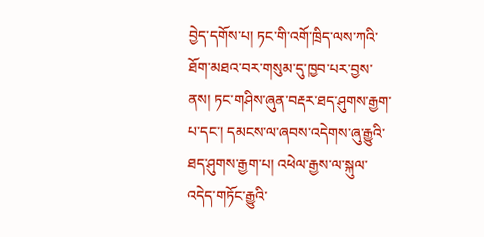བྱེད་དགོས་པ། ཏང་གི་འགོ་ཁྲིད་ལས་ཀའི་ཐོག་མཐའ་བར་གསུམ་དུ་ཁྱབ་པར་བྱས་ནས། ཏང་གཤིས་ཞུན་བརྡར་ཐད་ཤུགས་རྒྱག་པ་དང་། དམངས་ལ་ཞབས་འདེགས་ཞུ་རྒྱུའི་ཐད་ཤུགས་རྒྱག་པ། འཕེལ་རྒྱས་ལ་སྐུལ་འདེད་གཏོང་རྒྱུའི་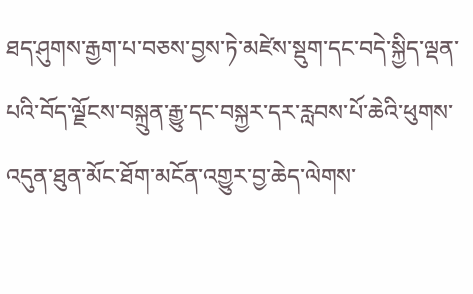ཐད་ཤུགས་རྒྱག་པ་བཅས་བྱས་ཏེ་མཛེས་སྡུག་དང་བདེ་སྐྱིད་ལྡན་པའི་བོད་ལྗོངས་བསྐྲུན་རྒྱུ་དང་བསྐྱར་དར་རླབས་པོ་ཆེའི་ཕུགས་འདུན་ཐུན་མོང་ཐོག་མངོན་འགྱུར་བྱ་ཆེད་ལེགས་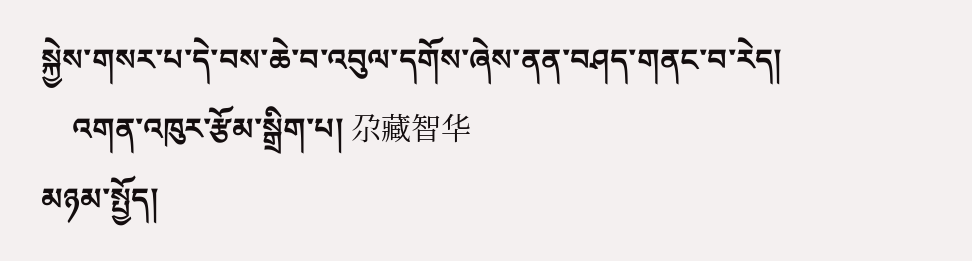སྐྱེས་གསར་པ་དེ་བས་ཆེ་བ་འབུལ་དགོས་ཞེས་ནན་བཤད་གནང་བ་རེད།
    འགན་འཁུར་རྩོམ་སྒྲིག་པ། 尕藏智华
མཉམ་སྤྱོད།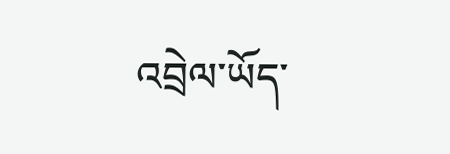འབྲེལ་ཡོད་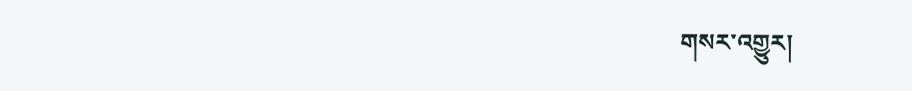གསར་འགྱུར།